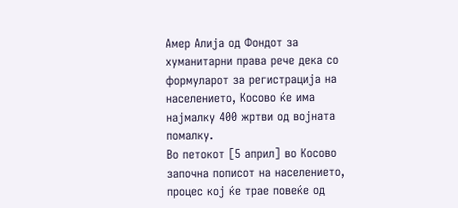Амер Алија од Фондот за хуманитарни права рече дека со формуларот за регистрација на населението, Косово ќе има најмалку 400 жртви од војната помалку.
Во петокот [5 април] во Косово започна пописот на населението, процес кој ќе трае повеќе од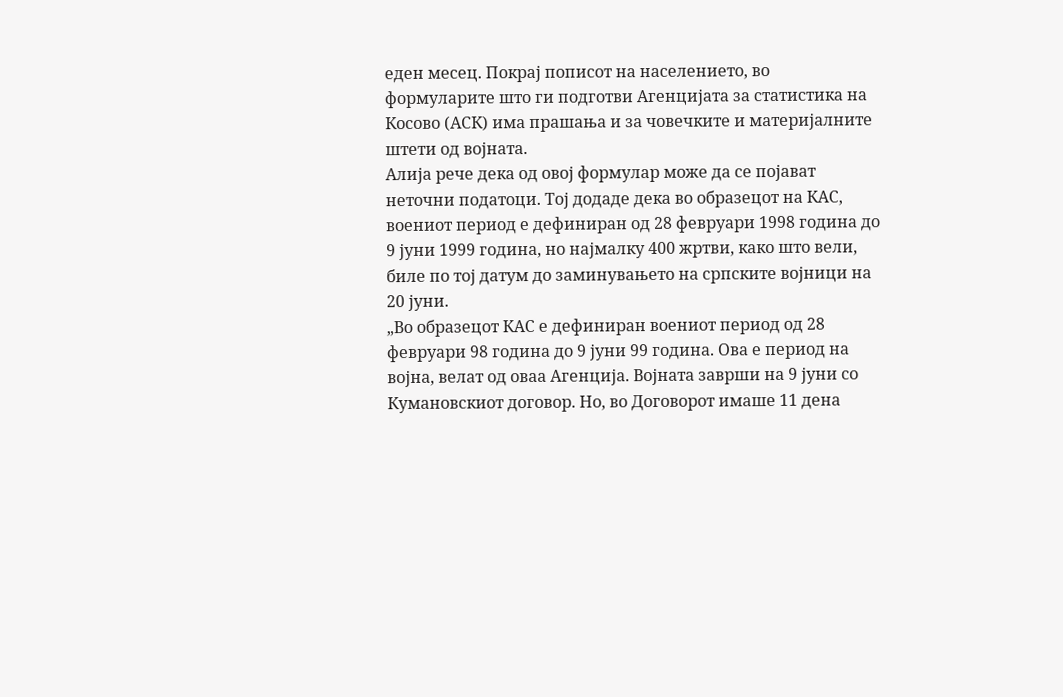еден месец. Покрај пописот на населението, во формуларите што ги подготви Агенцијата за статистика на Косово (АСК) има прашања и за човечките и материјалните штети од војната.
Алија рече дека од овој формулар може да се појават неточни податоци. Тој додаде дека во образецот на КАС, воениот период е дефиниран од 28 февруари 1998 година до 9 јуни 1999 година, но најмалку 400 жртви, како што вели, биле по тој датум до заминувањето на српските војници на 20 јуни.
„Во образецот КАС е дефиниран воениот период од 28 февруари 98 година до 9 јуни 99 година. Ова е период на војна, велат од оваа Агенција. Војната заврши на 9 јуни со Кумановскиот договор. Но, во Договорот имаше 11 дена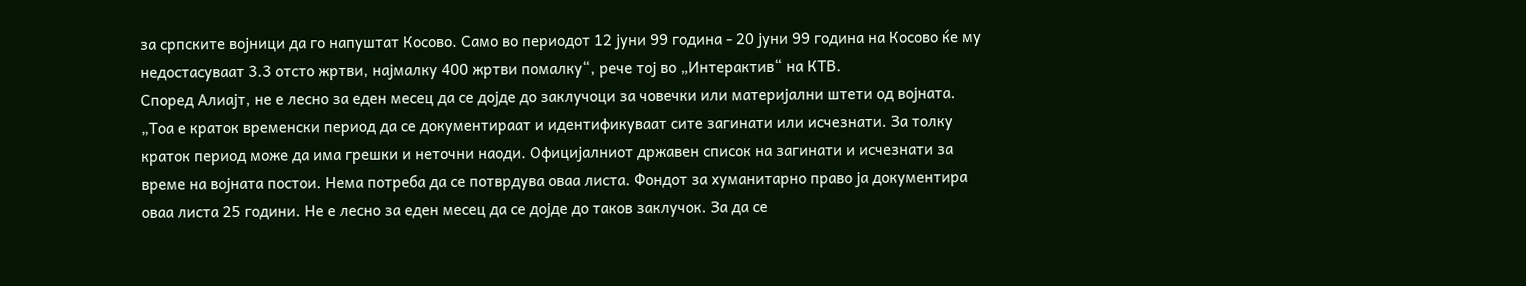за српските војници да го напуштат Косово. Само во периодот 12 јуни 99 година - 20 јуни 99 година на Косово ќе му недостасуваат 3.3 отсто жртви, најмалку 400 жртви помалку“, рече тој во „Интерактив“ на КТВ.
Според Алиајт, не е лесно за еден месец да се дојде до заклучоци за човечки или материјални штети од војната.
„Тоа е краток временски период да се документираат и идентификуваат сите загинати или исчезнати. За толку краток период може да има грешки и неточни наоди. Официјалниот државен список на загинати и исчезнати за време на војната постои. Нема потреба да се потврдува оваа листа. Фондот за хуманитарно право ја документира оваа листа 25 години. Не е лесно за еден месец да се дојде до таков заклучок. За да се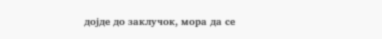дојде до заклучок, мора да се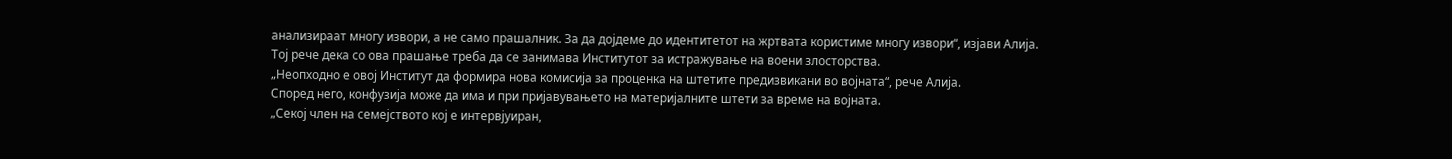анализираат многу извори, а не само прашалник. За да дојдеме до идентитетот на жртвата користиме многу извори“, изјави Алија.
Тој рече дека со ова прашање треба да се занимава Институтот за истражување на воени злосторства.
„Неопходно е овој Институт да формира нова комисија за проценка на штетите предизвикани во војната“, рече Алија.
Според него, конфузија може да има и при пријавувањето на материјалните штети за време на војната.
„Секој член на семејството кој е интервјуиран,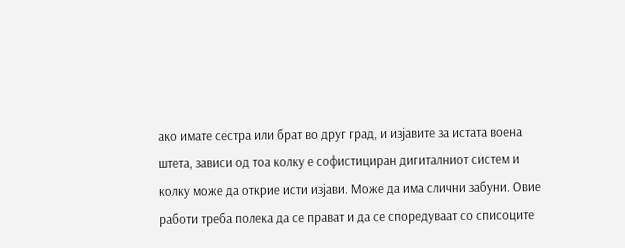ако имате сестра или брат во друг град, и изјавите за истата воена штета, зависи од тоа колку е софистициран дигиталниот систем и колку може да открие исти изјави. Може да има слични забуни. Овие работи треба полека да се прават и да се споредуваат со списоците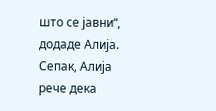што се јавни“, додаде Алија.
Сепак, Алија рече дека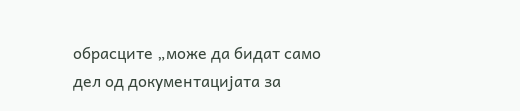обрасците „може да бидат само дел од документацијата за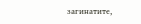загинатите,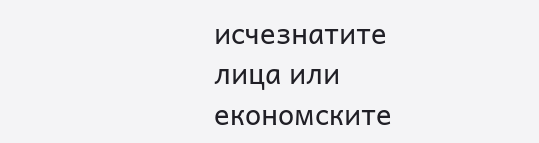исчезнатите лица или економските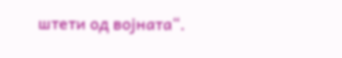штети од војната“.